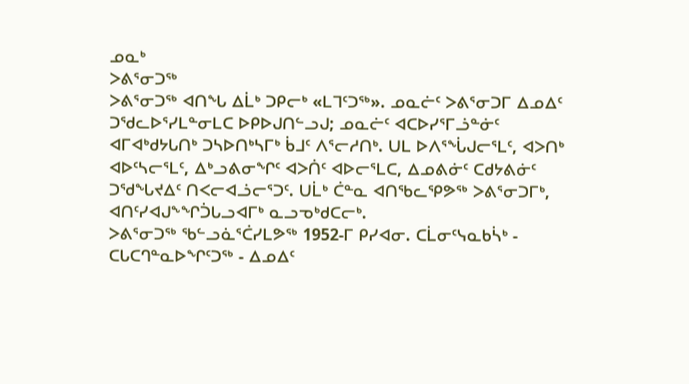ᓄᓇᒃ
ᐳᕕᕐᓂᑐᖅ
ᐳᕕᕐᓂᑐᖅ ᐊᑎᖓ ᐃᒫᒃ ᑐᑭᓕᒃ «ᒪᒣᑦᑐᖅ». ᓄᓇᓖᑦ ᐳᕕᕐᓂᑐᒥ ᐃᓄᐃᑦ ᑐᖁᓚᐅᕐᓯᒪᓐᓂᒪᑕ ᐅᑭᐅᒍᑎᓪᓗᒍ; ᓄᓇᓖᑦ ᐊᑕᐅᓯᕐᒥᓘᓐᓃᑦ ᐊᒥᐊᒃᑯᔭᒐᑎᒃ ᑐᓴᐅᑎᒃᓴᒥᒃ ᑳᒧᑦ ᐱᕐᓕᓱᑎᒃ. ᑌᒪ ᐅᐱᕐᖔᒍᓕᕐᒪᑦ, ᐊᐳᑎᒃ ᐊᐅᑦᓴᓕᕐᒪᑦ, ᐃᒃᓗᕕᓂᖏᑦ ᐊᐳᑏᑦ ᐊᐅᓕᕐᒪᑕ, ᐃᓄᕕᓃᑦ ᑕᑯᔭᕕᓃᑦ ᑐᖁᖓᔪᐃᑦ ᑎᐸᓕᐊᓘᓕᕐᑐᑦ. ᑌᒫᒃ ᑖᓐᓇ ᐊᑎᖃᓚᕿᕗᖅ ᐳᕕᕐᓂᑐᒥᒃ, ᐊᑎᑦᓯᐊᒍᖕᖏᑑᒐᓗᐊᒥᒃ ᓇᓗᓀᒃᑯᑕᓕᒃ.
ᐳᕕᕐᓂᑐᖅ ᖃᓪᓗᓈᕐᑖᓯᒪᕗᖅ 1952-ᒥ ᑭᓯᐊᓂ. ᑕᒫᓂᑦᓭᓇᑲᓵᒃ - ᑕᒐᑕᒉᓐᓇᐅᖏᑦᑐᖅ - ᐃᓄᐃᑦ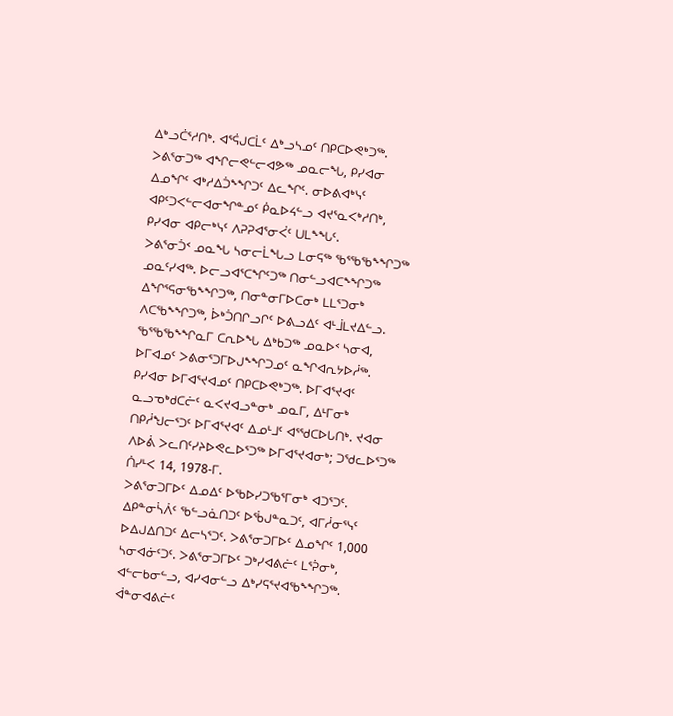ᐃᒃᓗᑖᕐᓱᑎᒃ. ᐊᕐᕌᒍᑕᒫᑦ ᐃᒃᓗᓴᓄᑦ ᑎᑭᑕᐅᕙᒃᑐᖅ. ᐳᕕᕐᓂᑐᖅ ᐊᖏᓕᕙᓪᓕᐊᕗᖅ ᓄᓇᓕᖓ, ᑭᓯᐊᓂ ᐃᓄᖏᑦ ᐊᒃᓱᐃᑑᖕᖏᑐᑦ ᐃᓚᖏᑦ. ᓂᐅᕕᐊᒃᓭᑦ ᐊᑭᑦᑐᐸᓪᓕᐊᓂᖏᓐᓄᑦ ᑮᓇᐅᔦᓪᓗ ᐊᔪᕐᓇᐸᒃᓱᑎᒃ, ᑭᓯᐊᓂ ᐊᑭᓕᒃᓭᑦ ᐱᕈᕈᐊᕐᓂᐹᑦ ᑌᒪᖕᖓᑦ.
ᐳᕕᕐᓂᑑᑉ ᓄᓇᖓ ᓴᓂᓕᒫᖓᓗ ᒪᓂᕋᖅ ᖃᕐᖃᖃᖕᖏᑐᖅ ᓄᓇᑦᓯᐊᖅ. ᐅᓕᓗᐊᕐᑕᖏᑦᑐᖅ ᑎᓂᓪᓗᐊᑕᖕᖏᑐᖅ ᐃᖏᕐᕋᓂᖃᖕᖏᑐᖅ, ᑎᓂᓐᓂᒥᐅᑕᓂᒃ ᒪᒪᕐᑐᓂᒃ ᐱᑕᖃᖕᖏᑐᖅ, ᐆᒃᑑᑎᒋᓗᒋᑦ ᐅᕕᓗᐃᑦ ᐊᒻᒨᒪᔪᐃᓪᓗ. ᖃᕐᖃᖃᖕᖏᓇᒥ ᑕᕆᐅᖓ ᐃᒃᑲᑐᖅ ᓄᓇᐅᑉ ᓴᓂᐊ, ᐅᒥᐊᓄᑦ ᐳᕕᓂᕐᑐᒥᐅᒍᖕᖏᑐᓄᑦ ᓇᖏᐊᕆᔭᐅᓲᖅ. ᑭᓯᐊᓂ ᐅᒥᐊᕐᔪᐊᓄᑦ ᑎᑭᑕᐅᕙᒃᑐᖅ. ᐅᒥᐊᕐᔪᐊᑦ ᓇᓗᓀᒃᑯᑕᓖᑦ ᓇᐸᔪᐊᓗᓐᓂᒃ ᓄᓇᒥ, ᐃᒻᒥᓂᒃ ᑎᑭᓲᖑᓕᕐᑐᑦ ᐅᒥᐊᕐᔪᐊᑦ ᐃᓄᒻᒧᑦ ᐊᕐᖁᑕᐅᒐᑎᒃ. ᔪᐊᓂ ᐱᐅᕖ ᐳᓚᑎᑦᓯᔨᐅᕙᓚᐅᕐᑐᖅ ᐅᒥᐊᕐᔪᐊᓂᒃ; ᑐᖁᓚᐅᕐᑐᖅ ᑏᓯᒻᐸ 14, 1978-ᒥ.
ᐳᕕᕐᓂᑐᒥᐅᑦ ᐃᓄᐃᑦ ᐅᖃᐅᓯᑐᖃᕐᒥᓂᒃ ᐊᑐᕐᑐᑦ. ᐃᑭᓐᓂᓵᐲᑦ ᖃᓪᓗᓈᑎᑐᑦ ᐅᖄᒍᓐᓇᑐᑦ, ᐊᒥᓲᓂᕐᓭᑦ ᐅᐃᒍᐃᑎᑐᑦ ᐃᓕᓴᕐᑐᑦ. ᐳᕕᕐᓂᑐᒥᐅᑦ ᐃᓄᖏᑦ 1,000 ᓴᓂᐊᓃᑦᑐᑦ. ᐳᕕᕐᓂᑐᒥᐅᑦ ᑐᒃᓯᐊᕕᓖᑦ ᒪᕐᕉᓂᒃ, ᐊᓪᓕᑲᓂᓪᓗ, ᐊᓯᐊᓂᓪᓗ ᐃᒃᓯᕋᕐᔪᐊᖃᖕᖏᑐᖅ. ᐋᓐᓂᐊᕕᓖᑦ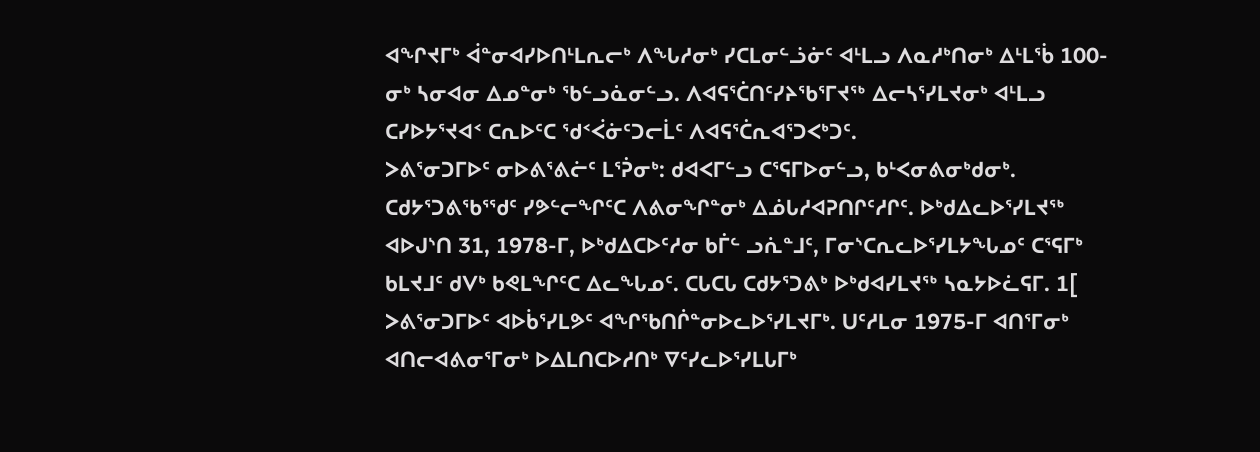ᐊᖏᔪᒥᒃ ᐋᓐᓂᐊᓯᐅᑎᒻᒪᕆᓕᒃ ᐱᖓᓱᓂᒃ ᓯᑕᒪᓂᓪᓘᓃᑦ ᐊᒻᒪᓗ ᐱᓇᓱᒃᑎᓂᒃ ᐃᒻᒪᖄ 100-ᓂᒃ ᓴᓂᐊᓂ ᐃᓄᓐᓂᒃ ᖃᓪᓗᓈᓂᓪᓗ. ᐱᐊᕋᕐᑖᑎᑦᓯᔨᖃᕐᒥᔪᖅ ᐃᓕᓴᕐᓯᒪᔪᓂᒃ ᐊᒻᒪᓗ ᑕᓯᐅᔭᕐᔪᐊᑉ ᑕᕆᐅᑦᑕ ᖁᑉᐹᓃᑦᑐᓕᒫᑦ ᐱᐊᕋᕐᑖᕆᐊᕐᑐᐸᒃᑐᑦ.
ᐳᕕᕐᓂᑐᒥᐅᑦ ᓂᐅᕕᕐᕕᓖᑦ ᒪᕐᕉᓂᒃ: ᑯᐊᐸᒥᓪᓗ ᑕᕐᕋᒥᐅᓂᓪᓗ, ᑲᒻᐸᓂᕕᓂᒃᑯᓂᒃ. ᑕᑯᔭᕐᑐᕕᖃᕐᖁᑦ ᓯᕗᓪᓕᖏᑦᑕ ᐱᕕᓂᖏᓐᓂᒃ ᐃᓅᒐᓱᐊᕈᑎᒋᑦᓱᒋᑦ. ᐅᒃᑯᐃᓚᐅᕐᓯᒪᔪᖅ ᐊᐅᒍᔅᑎ 31, 1978-ᒥ, ᐅᒃᑯᐃᑕᐅᑦᓱᓂ ᑲᒦᓪ ᓗᕇᓐᒧᑦ, ᒥᓂᔅᑕᕆᓚᐅᕐᓯᒪᔭᖓᓄᑦ ᑕᕐᕋᒥᒃ ᑲᒪᔪᒧᑦ ᑯᐯᒃ ᑲᕙᒪᖏᑦᑕ ᐃᓚᖓᓄᑦ. ᑕᒐᑕᒐ ᑕᑯᔭᕐᑐᕕᒃ ᐅᒃᑯᐊᓯᒪᔪᖅ ᓴᓇᔭᐅᓛᕋᒥ. 1[
ᐳᕕᕐᓂᑐᒥᐅᑦ ᐊᐅᑳᕐᓯᒪᕗᑦ ᐊᖏᖃᑎᒌᓐᓂᐅᓚᐅᕐᓯᒪᔪᒥᒃ. ᑌᑦᓱᒪᓂ 1975-ᒥ ᐊᑎᕐᒥᓂᒃ ᐊᑎᓕᐊᕕᓂᕐᒥᓂᒃ ᐅᐃᒪᑎᑕᐅᓱᑎᒃ ᐁᑦᓯᓚᐅᕐᓯᒪᒐᒥᒃ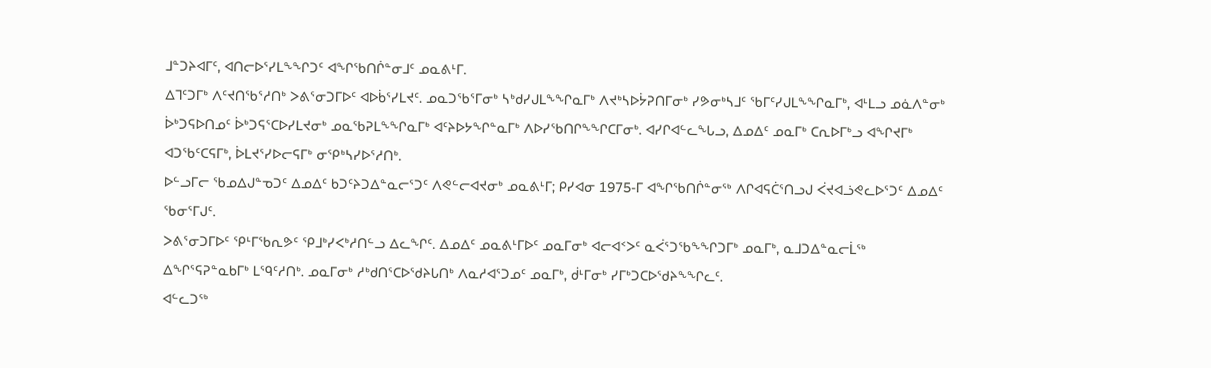ᒧᓐᑐᔨᐊᒥᑦ, ᐊᑎᓕᐅᕐᓯᒪᖕᖏᑐᑦ ᐊᖏᖃᑎᒌᓐᓂᒧᑦ ᓄᓇᕕᒻᒥ.
ᐃᒣᑦᑐᒥᒃ ᐱᑦᔪᑎᖃᕐᓱᑎᒃ ᐳᕕᕐᓂᑐᒥᐅᑦ ᐊᐅᑳᕐᓯᒪᔪᑦ. ᓄᓇᑐᖃᕐᒥᓂᒃ ᓴᒃᑯᓯᒍᒪᖕᖏᓇᒥᒃ ᐱᔪᒃᓴᐅᔮᕈᑎᒥᓂᒃ ᓯᕗᓂᒃᓴᒧᑦ ᖃᒥᑦᓯᒍᒪᖕᖏᓇᒥᒃ, ᐊᒻᒪᓗ ᓄᓈᐱᓐᓂᒃ ᐆᒃᑐᕋᐅᑎᓄᑦ ᐆᒃᑐᕋᕐᑕᐅᓯᒪᔪᓂᒃ ᓄᓇᖃᕈᒪᖕᖏᓇᒥᒃ ᐊᑦᔨᐅᔭᖏᓐᓇᒥᒃ ᐱᐅᓯᖃᑎᒋᖕᖏᑕᒥᓂᒃ. ᐊᓯᒋᐊᓪᓚᖓᓗ, ᐃᓄᐃᑦ ᓄᓇᒥᒃ ᑕᕆᐅᒥᒃᓗ ᐊᖏᔪᒥᒃ ᐊᑐᖃᑦᑕᕋᒥᒃ, ᐆᒪᔪᕐᓯᐅᓕᕋᒥᒃ ᓂᕿᒃᓴᓯᐅᕐᓱᑎᒃ.
ᐅᓪᓗᒥᓕ ᖃᓄᐃᒍᓐᓀᑐᑦ ᐃᓄᐃᑦ ᑲᑐᑦᔨᑐᐃᓐᓇᓕᕐᑐᑦ ᐱᕙᓪᓕᐊᔪᓂᒃ ᓄᓇᕕᒻᒥ; ᑭᓯᐊᓂ 1975-ᒥ ᐊᖏᖃᑎᒌᓐᓂᖅ ᐱᒋᐊᕋᑖᕐᑎᓗᒍ ᐹᔪᐊᓘᕙᓚᐅᕐᑐᑦ ᐃᓄᐃᑦ ᖃᓂᕐᒥᒍᑦ.
ᐳᕕᕐᓂᑐᒥᐅᑦ ᕿᒻᒥᖃᕆᕗᑦ ᕿᒧᒃᓯᐸᒃᓱᑎᓪᓗ ᐃᓚᖏᑦ. ᐃᓄᐃᑦ ᓄᓇᕕᒻᒥᐅᑦ ᓄᓇᒥᓂᒃ ᐊᓕᐊᑉᐳᑦ ᓇᐹᕐᑐᖃᖕᖏᑐᒥᒃ ᓄᓇᒥᒃ, ᓇᒧᑐᐃᓐᓇᓕᒫᖅ ᐃᖏᕐᕋᕈᓐᓇᑲᒥᒃ ᒪᙯᑦᓱᑎᒃ. ᓄᓇᒥᓂᒃ ᓱᒃᑯᑎᕐᑕᐅᖁᔨᒐᑎᒃ ᐱᓇᓱᐊᕐᑐᓄᑦ ᓄᓇᒥᒃ, ᑰᒻᒥᓂᒃ ᓯᒥᒃᑐᑕᐅᖁᔨᖕᖏᓚᑦ.
ᐊᓪᓚᑐᖅ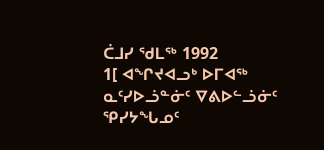ᑖᒧᓯ ᖁᒪᖅ 1992
1[ ᐊᖏᔪᐊᓗᒃ ᐅᒥᐊᖅ ᓇᑦᓯᐅᓘᓐᓃᑦ ᐁᕕᐅᓪᓘᓃᑦ ᕿᓯᔭᖓᓄᑦ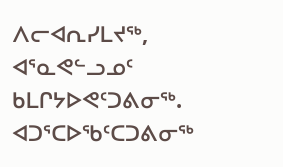ᐱᓕᐊᕆᓯᒪᔪᖅ, ᐊᕐᓇᕙᓪᓗᓄᑦ ᑲᒪᒋᔭᐅᕙᑦᑐᕕᓂᖅ. ᐊᑐᕐᑕᐅᖃᑦᑕᑐᕕᓂᖅ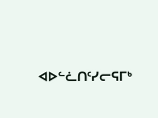ᐊᐅᓪᓛᑎᑦᓯᓕᕋᒥᒃ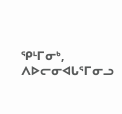ᕿᒻᒥᓂᒃ, ᐱᐅᓕᓂᐊᒐᕐᒥᓂᓗ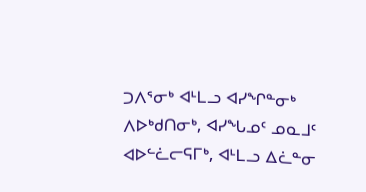ᑐᐱᕐᓂᒃ ᐊᒻᒪᓗ ᐊᓯᖏᓐᓂᒃ ᐱᐅᒃᑯᑎᓂᒃ, ᐊᓯᖓᓄᑦ ᓄᓇᒧᑦ ᐊᐅᓪᓛᓕᕋᒥᒃ, ᐊᒻᒪᓗ ᐃᓛᓐᓂ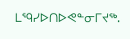ᒪᙯᓯᐅᑎᐅᕙᓐᓂᒥᔪᖅ.